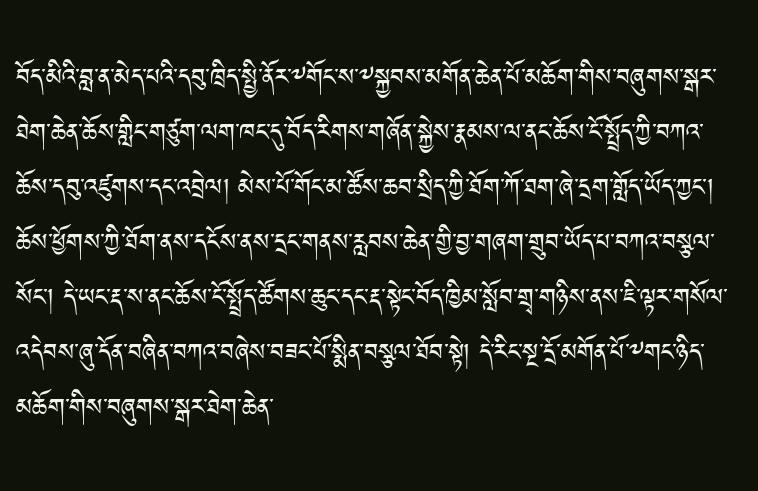བོད་མིའི་བླ་ན་མེད་པའི་དབུ་ཁྲིད་སྤྱི་ནོར་༸གོང་ས་༸སྐྱབས་མགོན་ཆེན་པོ་མཆོག་གིས་བཞུགས་སྒར་ཐེག་ཆེན་ཆོས་གླིང་གཙུག་ལག་ཁང་དུ་བོད་རིགས་གཞོན་སྐྱེས་རྣམས་ལ་ནང་ཆོས་ངོ་སྤྲོད་ཀྱི་བཀའ་ཆོས་དབུ་འཛུགས་དང་འབྲེལ། མེས་པོ་གོང་མ་ཚོས་ཆབ་སྲིད་ཀྱི་ཐོག་ཀོ་ཐག་ཞེ་དྲག་གློད་ཡོད་ཀྱང་། ཆོས་ཕྱོགས་ཀྱི་ཐོག་ནས་དངོས་ནས་དྲང་གནས་རླབས་ཆེན་གྱི་བྱ་གཞག་གྲུབ་ཡོད་པ་བཀའ་བསྩལ་སོང་། དེ་ཡང་རྡ་ས་ནང་ཆོས་ངོ་སྤྲོད་ཚོགས་ཆུང་དང་རྡ་སྟེང་བོད་ཁྱིམ་སློབ་གྲྭ་གཉིས་ནས་ཇི་ལྟར་གསོལ་འདེབས་ཞུ་དོན་བཞིན་བཀའ་བཞེས་བཟང་པོ་སྨིན་བསྩལ་ཐོབ་སྟེ། དེ་རིང་སྔ་དྲོ་མགོན་པོ་༸གང་ཉིད་མཆོག་གིས་བཞུགས་སྒར་ཐེག་ཆེན་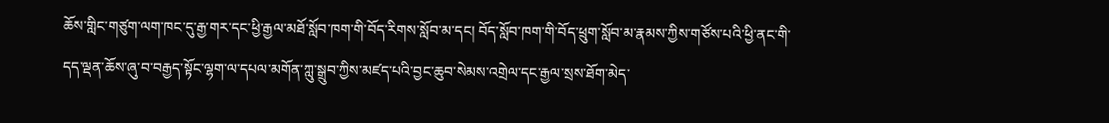ཆོས་གླིང་གཙུག་ལག་ཁང་དུ་རྒྱ་གར་དང་ཕྱི་རྒྱལ་མཐོ་སློབ་ཁག་གི་བོད་རིགས་སློབ་མ་དང། བོད་སློབ་ཁག་གི་བོད་ཕྲུག་སློབ་མ་རྣམས་ཀྱིས་གཙོས་པའི་ཕྱི་ནང་གི་དད་ལྡན་ཆོས་ཞུ་བ་བརྒྱད་སྟོང་ལྷག་ལ་དཔལ་མགོན་ཀླུ་སྒྲུབ་ཀྱིས་མཛད་པའི་བྱང་ཆུབ་སེམས་འགྲེལ་དང་རྒྱལ་སྲས་ཐོག་མེད་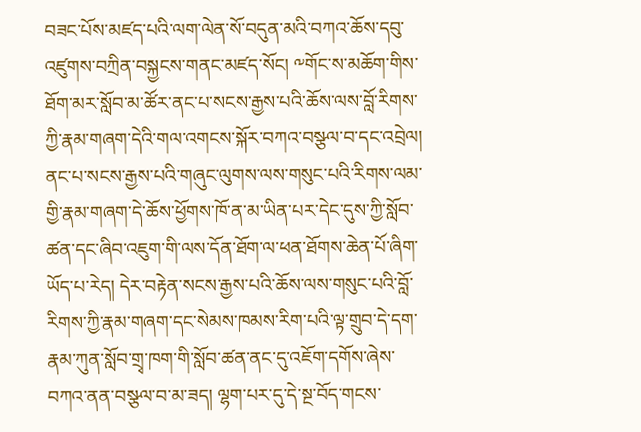བཟང་པོས་མཛད་པའི་ལག་ལེན་སོ་བདུན་མའི་བཀའ་ཆོས་དབུ་འཛུགས་བཀྲིན་བསྐྱངས་གནང་མཛད་སོང། ༸གོང་ས་མཆོག་གིས་ཐོག་མར་སློབ་མ་ཚོར་ནང་པ་སངས་རྒྱས་པའི་ཆོས་ལས་བློ་རིགས་ཀྱི་རྣམ་གཞག་དེའི་གལ་འགངས་སྐོར་བཀའ་བསྩལ་བ་དང་འབྲེལ། ནང་པ་སངས་རྒྱས་པའི་གཞུང་ལུགས་ལས་གསུང་པའི་རིགས་ལམ་གྱི་རྣམ་གཞག་དེ་ཆོས་ཕྱོགས་ཁོ་ན་མ་ཡིན་པར་དེང་དུས་ཀྱི་སློབ་ཚན་དང་ཞིབ་འཇུག་གི་ལས་དོན་ཐོག་ལ་ཕན་ཐོགས་ཆེན་པོ་ཞིག་ཡོད་པ་རེད། དེར་བརྟེན་སངས་རྒྱས་པའི་ཆོས་ལས་གསུང་པའི་བློ་རིགས་ཀྱི་རྣམ་གཞག་དང་སེམས་ཁམས་རིག་པའི་ལྟ་གྲུབ་དེ་དག་རྣམ་ཀུན་སློབ་གྲྭ་ཁག་གི་སློབ་ཚན་ནང་དུ་འཇོག་དགོས་ཞེས་བཀའ་ནན་བསྩལ་བ་མ་ཟད། ལྷག་པར་དུ་དེ་སྔ་བོད་གངས་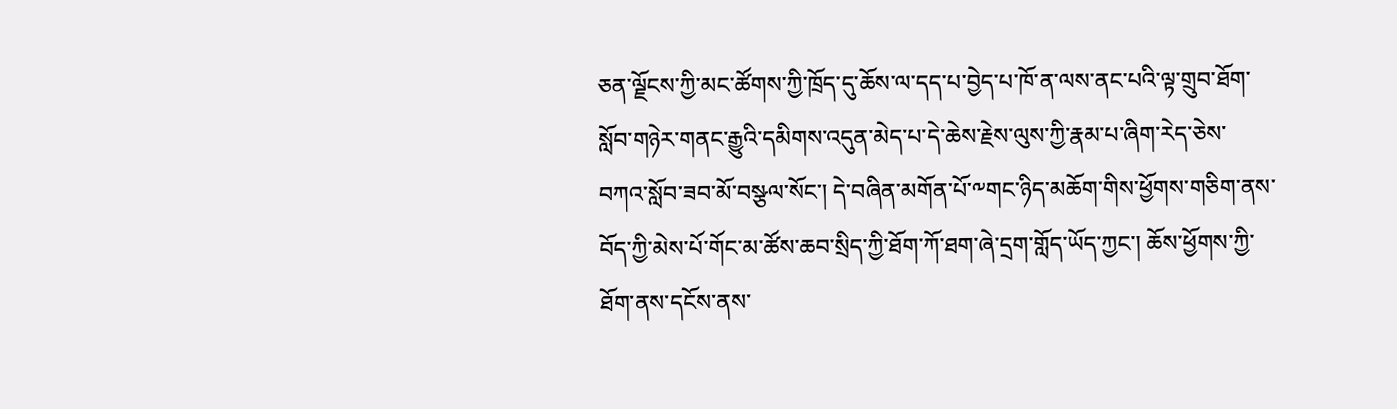ཅན་ལྗོངས་ཀྱི་མང་ཚོགས་ཀྱི་ཁྲོད་དུ་ཆོས་ལ་དད་པ་བྱེད་པ་ཁོ་ན་ལས་ནང་པའི་ལྟ་གྲུབ་ཐོག་སློབ་གཉེར་གནང་རྒྱུའི་དམིགས་འདུན་མེད་པ་དེ་ཆེས་རྗེས་ལུས་ཀྱི་རྣམ་པ་ཞིག་རེད་ཅེས་བཀའ་སློབ་ཟབ་མོ་བསྩལ་སོང་། དེ་བཞིན་མགོན་པོ་༸གང་ཉིད་མཆོག་གིས་ཕྱོགས་གཅིག་ནས་བོད་ཀྱི་མེས་པོ་གོང་མ་ཚོས་ཆབ་སྲིད་ཀྱི་ཐོག་ཀོ་ཐག་ཞེ་དྲག་གློད་ཡོད་ཀྱང་། ཆོས་ཕྱོགས་ཀྱི་ཐོག་ནས་དངོས་ནས་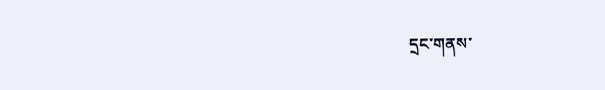དྲང་གནས་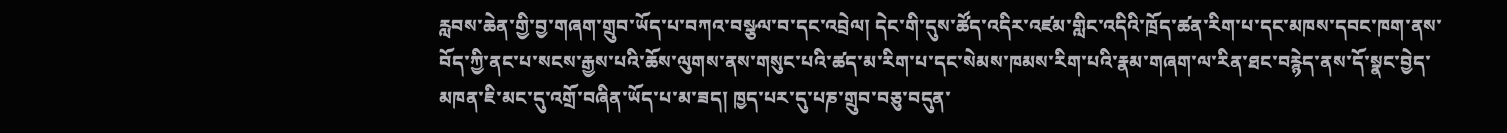རླབས་ཆེན་གྱི་བྱ་གཞག་གྲུབ་ཡོད་པ་བཀའ་བསྩལ་བ་དང་འབྲེལ། དེང་གི་དུས་ཚོད་འདིར་འཛམ་གླིང་འདིའི་ཁྲོད་ཚན་རིག་པ་དང་མཁས་དབང་ཁག་ནས་བོད་ཀྱི་ནང་པ་སངས་རྒྱས་པའི་ཆོས་ལུགས་ནས་གསུང་པའི་ཚད་མ་རིག་པ་དང་སེམས་ཁམས་རིག་པའི་རྣམ་གཞག་ལ་རིན་ཐང་བརྙེད་ནས་དོ་སྣང་བྱེད་མཁན་ཇི་མང་དུ་འགྲོ་བཞིན་ཡོད་པ་མ་ཟད། ཁྱད་པར་དུ་པཎ་གྲུབ་བཅུ་བདུན་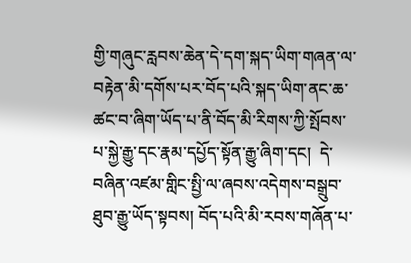གྱི་གཞུང་རླབས་ཆེན་དེ་དག་སྐད་ཡིག་གཞན་ལ་བརྟེན་མི་དགོས་པར་བོད་པའི་སྐད་ཡིག་ནང་ཆ་ཚང་བ་ཞིག་ཡོད་པ་ནི་བོད་མི་རིགས་ཀྱི་སྤོབས་པ་སྐྱེ་རྒྱུ་དང་རྣམ་དཔྱོད་སྟོན་རྒྱུ་ཞིག་དང།  དེ་བཞིན་འཛམ་གླིང་སྤྱི་ལ་ཞབས་འདེགས་བསྒྲུབ་ཐུབ་རྒྱུ་ཡོད་སྟབས། བོད་པའི་མི་རབས་གཞོན་པ་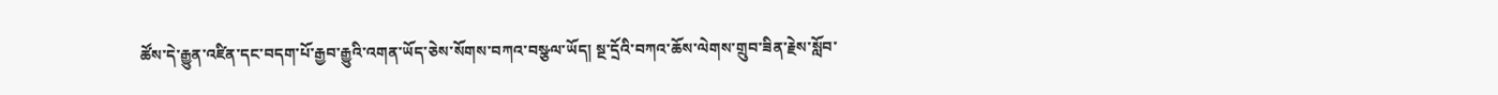ཚོས་དེ་རྒྱུན་འཛིན་དང་བདག་པོ་རྒྱབ་རྒྱུའི་འགན་ཡོད་ཅེས་སོགས་བཀའ་བསྩལ་ཡོད། སྔ་དྲོའི་བཀའ་ཆོས་ལེགས་གྲུབ་ཟིན་རྗེས་སློབ་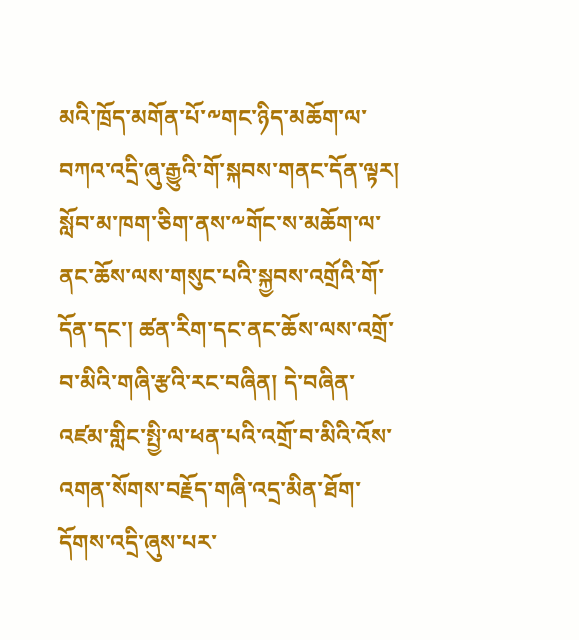མའི་ཁྲོད་མགོན་པོ་༸གང་ཉིད་མཆོག་ལ་བཀའ་འདྲི་ཞུ་རྒྱུའི་གོ་སྐབས་གནང་དོན་ལྟར། སློབ་མ་ཁག་ཅིག་ནས་༸གོང་ས་མཆོག་ལ་ནང་ཆོས་ལས་གསུང་པའི་སྐྱབས་འགྲོའི་གོ་དོན་དང་། ཚན་རིག་དང་ནང་ཆོས་ལས་འགྲོ་བ་མིའི་གཞི་རྩའི་རང་བཞིན། དེ་བཞིན་འཛམ་གླིང་སྤྱི་ལ་ཕན་པའི་འགྲོ་བ་མིའི་འོས་འགན་སོགས་བརྗོད་གཞི་འདྲ་མིན་ཐོག་དོགས་འདྲི་ཞུས་པར་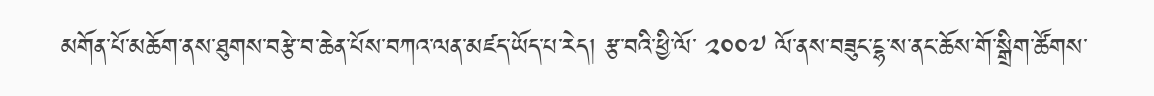མགོན་པོ་མཆོག་ནས་ཐུགས་བརྩེ་བ་ཆེན་པོས་བཀའ་ལན་མཛད་ཡོད་པ་རེད། རྩ་བའི་ཕྱི་ལོ་ ༢༠༠༧ ལོ་ནས་བཟུང་ངྷ་ས་ནང་ཆོས་གོ་སྒྲིག་ཚོགས་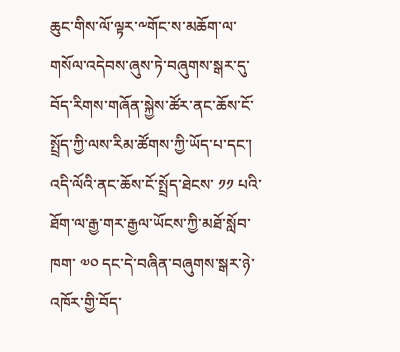ཆུང་གིས་ལོ་ལྟར་༸གོང་ས་མཆོག་ལ་གསོལ་འདེབས་ཞུས་ཏེ་བཞུགས་སྒར་དུ་བོད་རིགས་གཞོན་སྐྱེས་ཚོར་ནང་ཆོས་ངོ་སྤྲོད་ཀྱི་ལས་རིམ་ཚོགས་ཀྱི་ཡོད་པ་དང་། འདི་ལོའི་ནང་ཆོས་ངོ་སྤྲོད་ཐེངས་ ༡༡ པའི་ཐོག་ལ་རྒྱ་གར་རྒྱལ་ཡོངས་ཀྱི་མཐོ་སློབ་ཁག་ ༧༠ དང་དེ་བཞིན་བཞུགས་སྒར་ཉེ་འཁོར་གྱི་བོད་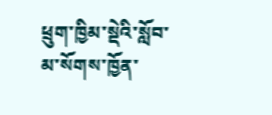ཕྲུག་ཁྱིམ་སྡེའི་སློབ་མ་སོགས་ཁྱོན་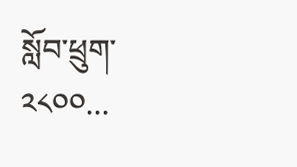སློབ་ཕྲུག་ ༢༨༠༠...